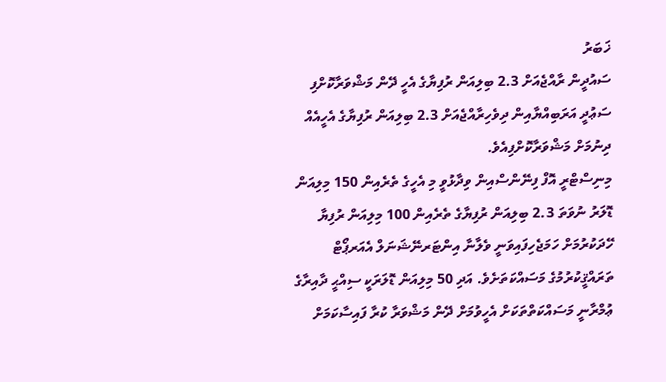ޚަބަރު
ސައުދީން ރާއްޖެއަށް 2.3 ބިލިއަން ރުފިޔާގެ އެހީ ދޭން މަޝްވަރާކޮށްފި
ސަޢުދީ އަރަބިއްޔާއިން ދިވެހިރާއްޖެއަށް 2.3 ބިލިއަން ރުފިޔާގެ އެހީއެއް ދިނުމަށް މަޝްވަރާކޮށްފިއެވެ.
މިނިސްޓްރީ އޮފް ފިނޭންސްއިން ވިދާޅުވީ މި އެހީގެ ތެރެއިން 150 މިލިއަން ޑޮލަރު ނުވަތަ 2.3 ބިލިއަން ރުފިޔާގެ ތެރެއިން 100 މިލިއަން ރުފިޔާ ހޭދަކުރުމަށް ހަމަޖެހިފައިވަނީ ވެލާނާ އިންޓަރނޭޝަނަލް އެއަރޕޯޓް ތަރައްޤީކުރުމުގެ މަސައްކަތަށެވެ. އަދި 50 މިލިއަން ޑޮލަރަކީ ސިއްޙީ ދާއިރާގެ ޢުމްރާނީ މަސައްކަތްތަކަށް އެހީވުމަށް ދޭން މަޝްވަރާ ކުރާ ފައިސާކަމަށް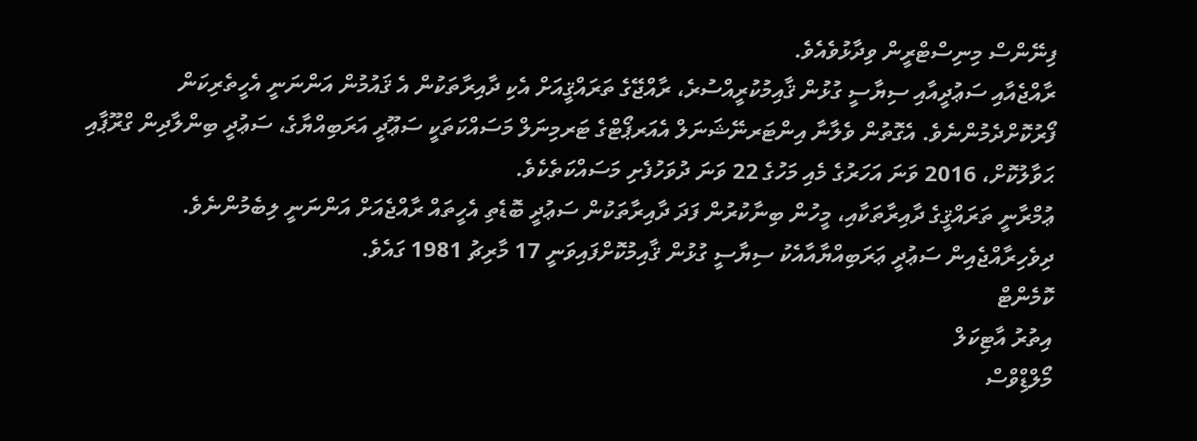ފިނޭންސް މިނިސްޓްރީން ވިދާޅުވެއެވެ.
ރާއްޖެއާއި ސަޢުދީއާއި ސިޔާސީ ގުޅުން ޤާއިމުކުރީއްސުރެ، ރާއްޖޭގެ ތަރައްޤީއަށް އެކި ދާއިރާތަކުން އެ ޤައުމުން އަންނަނީ އެހީތެރިކަން ފޯރުކޮށްދެމުންނެވެ. އެގޮތުން ވެލާނާ އިންޓަރނޭޝަނަލް އެއަރޕޯޓްގެ ޓަރމިނަލް މަސައްކަތަކީ ސަޢޫދީ އަރަބިއްޔާގެ، ސަޢުދީ ބިންލާދިން ގްރޫޕާއި ޙަވާލުކޮށް، 2016 ވަނަ އަހަރުގެ މެއި މަހުގެ 22 ވަނަ ދުވަހުފެށި މަސައްކަތެކެވެ.
ޢުމްރާނީ ތަރައްޤީގެ ދާއިރާތަކާއި، މީހުން ބިނާކުރުން ފަދަ ދާއިރާތަކުން ސަޢުދީ ބޮޑެތި އެހީތައް ރާއްޖެއަށް އަންނަނީ ލިބެމުންނެވެ. ދިވެހިރާއްޖެއިން ސަޢުދީ ޢަރަބިއްޔާއާއެކު ސިޔާސީ ގުޅުން ޤާއިމުކޮށްފައިވަނީ 17 މާރިޗު 1981 ގައެވެ.
ކޮމެންޓް
އިތުރު އާޓިކަލް
މޯލްޑިްވްސް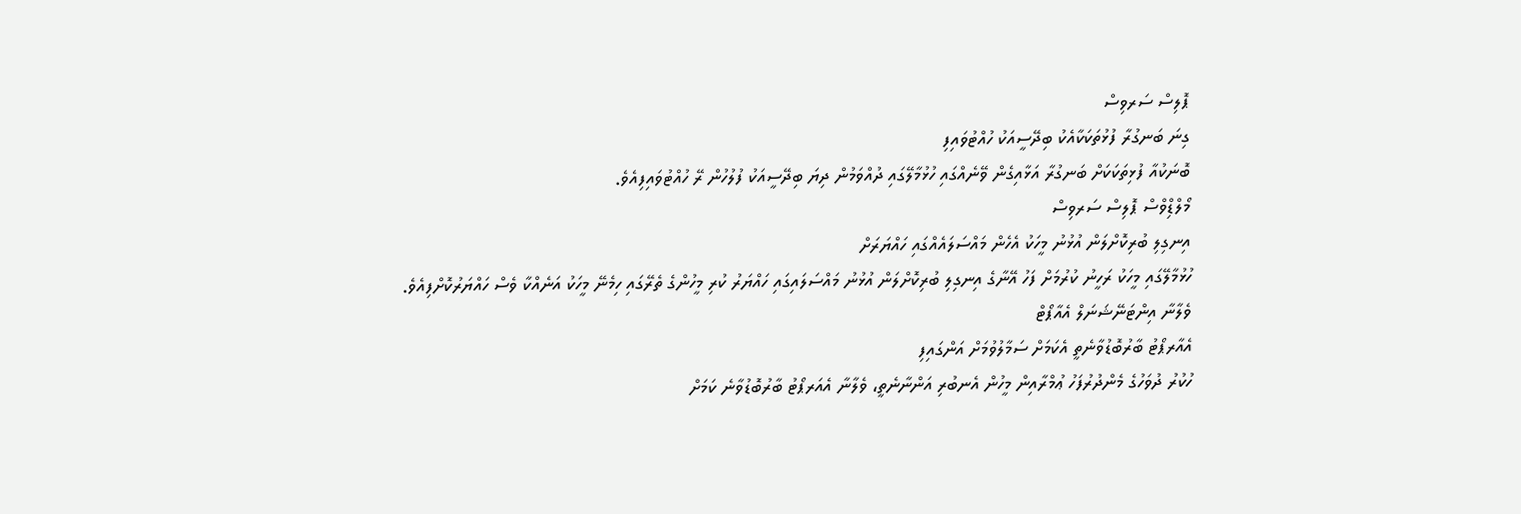ޕޮލިސް ސަރވިސް
ގިނަ ބަނގުރާ ފުޅުތަކަކާއެކު ބިދޭސީއަކު ހުއްޓުވައިފި
ބޮނަކުއާ ފުޅިތަކަކަށް ބަނގުރާ އަޅާއިގެން ވޭނެއްގައި ހުޅުމާލޭގައި ދުއްވަމުން ދިޔަ ބިދޭސީއަކު ފުލުހުން ރޭ ހުއްޓުވައިފިއެވެ.
މޯލްޑިްވްސް ޕޮލިސް ސަރވިސް
އިނގިލި ބުރިކޮށްލަން އުޅުނު މީހަކު އެހެން މައްސަލައެއްގައި ހައްޔަރަށް
ހުޅުމާލޭގައި މީހަކު ރަހީނު ކުރުމަށް ފަހު އޭނާގެ އިނގިލި ބުރިކޮށްލަން އުޅުނު މައްސަލައިގައި ހައްޔަރު ކުރި މީހުންގެ ތެރޭގައި ހިމެނޭ މީހަކު އަނެއްކާ ވެސް ހައްޔަރުކޮށްފިއެވެ.
ވެލާނާ އިންޓަނޭޝަނަލް އެއާޕޯޓް
އެއާރޕޯޓު ބާރުބޮޑުވާނެތީ އެކަމަށް ސަމާލުވުމަށް އަންގައިފި
ހުކުރު ދުވަހުގެ މެންދުރުފަހު ޢުމްރާއިން މީހުން އެނބުރި އަންނާނެތީ، ވެލާނާ އެއަރޕޯޓު ބާރުބޮޑުވާނެ ކަމަށް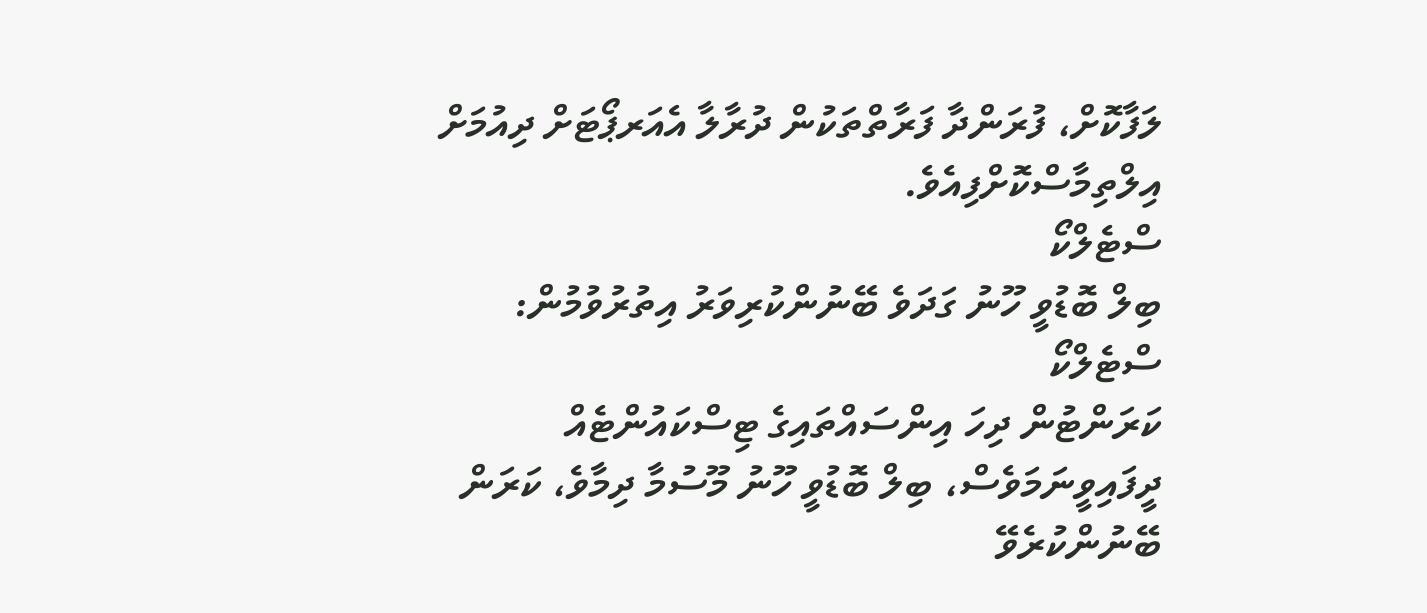ލަފާކޮށް، ފުރަންދާ ފަރާތްތަކުން ދުރާލާ އެއަރޕޯޓަށް ދިއުމަށް އިލްތިމާސްކޮށްފިއެވެ.
ސްޓެލްކޯ
ބިލް ބޮޑުވީ ހޫނު ގަދަވެ ބޭނުންކުރިވަރު އިތުރުވުމުން: ސްޓެލްކޯ
ކަރަންޓުން ދިހަ އިންސައްތައިގެ ޓިސްކައުންޓެއް ދީފައިވީނަމަވެސް، ބިލް ބޮޑުވީ ހޫނު މޫސުމާ ދިމާވެ، ކަރަން ބޭނުންކުރެވޭ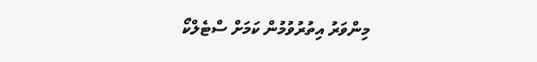މިންވަރު އިތުރުވުމުން ކަމަށް ސްޓެލްކޯ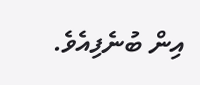އިން ބުނެފިއެވެ.